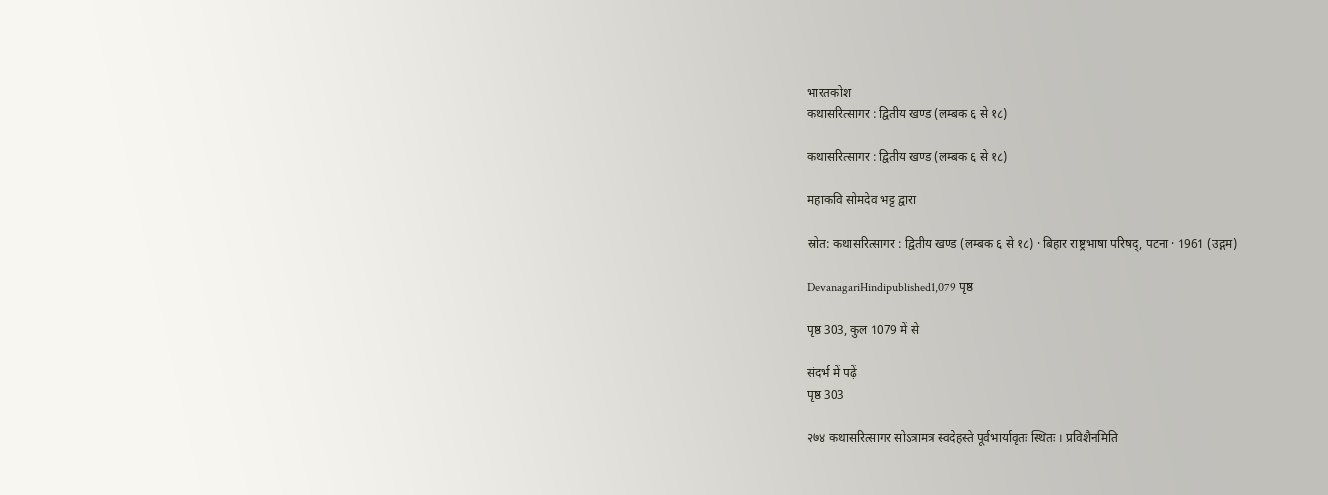भारतकोश
कथासरित्सागर : द्वितीय खण्ड (लम्बक ६ से १८)

कथासरित्सागर : द्वितीय खण्ड (लम्बक ६ से १८)

महाकवि सोमदेव भट्ट द्वारा

स्रोत: कथासरित्सागर : द्वितीय खण्ड (लम्बक ६ से १८) · बिहार राष्ट्रभाषा परिषद्, पटना · 1961 (उद्गम)

DevanagariHindipublished1,079 पृष्ठ

पृष्ठ 303, कुल 1079 में से

संदर्भ में पढ़ें
पृष्ठ 303

२७४ कथासरित्सागर सोऽत्रामत्र स्वदेहस्ते पूर्वभार्यावृतः स्थितः । प्रविशैनमिति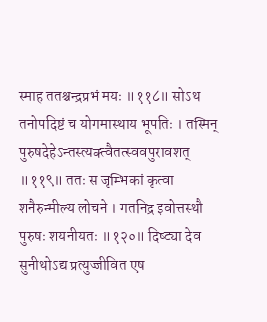स्माह ततश्चन्द्रप्रभं मयः ॥११८॥ सोऽथ तनोपदिष्टं च योगमास्थाय भूपतिः । तस्मिन् पुरुषदेहेऽन्तस्त्यक्त्वैतत्स्ववपुरावशत् ॥११९॥ ततः स जृम्भिकां कृत्वा शनैरुन्मील्य लोचने । गतनिद्र इवोत्तस्थौ पुरुषः शयनीयतः ॥१२०॥ दिष्ट्या देव सुनीथोऽद्य प्रत्युज्जीवित एष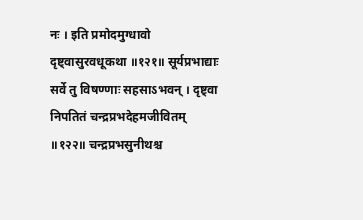नः । इति प्रमोदमुग्धावो दृष्ट्वासुरवधूकथा ॥१२१॥ सूर्यप्रभाद्याः सर्वे तु विषण्णाः सहसाऽभवन् । दृष्ट्वा निपतितं चन्द्रप्रभदेहमजीवितम् ॥१२२॥ चन्द्रप्रभसुनीथश्च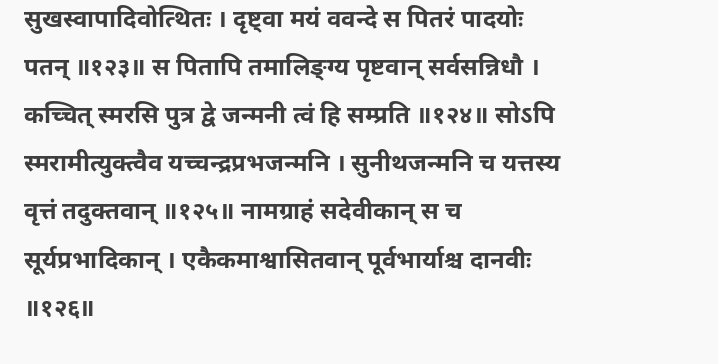सुखस्वापादिवोत्थितः । दृष्ट्वा मयं ववन्दे स पितरं पादयोः पतन् ॥१२३॥ स पितापि तमालिङ्ग्य पृष्टवान् सर्वसन्निधौ । कच्चित् स्मरसि पुत्र द्वे जन्मनी त्वं हि सम्प्रति ॥१२४॥ सोऽपि स्मरामीत्युक्त्वैव यच्चन्द्रप्रभजन्मनि । सुनीथजन्मनि च यत्तस्य वृत्तं तदुक्तवान् ॥१२५॥ नामग्राहं सदेवीकान् स च सूर्यप्रभादिकान् । एकैकमाश्वासितवान् पूर्वभार्याश्च दानवीः ॥१२६॥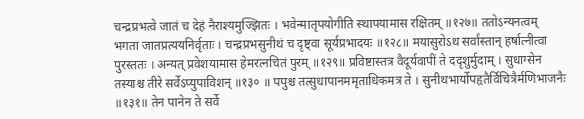चन्द्रप्रभत्वे जातं च देहं नैराश्यमुज्झितः । भवेन्मातृपयोगीति स्थापयामास रक्षितम् ॥१२७॥ ततोऽन्यनत्वम् भगता जातप्रत्ययनिर्वृताः । चन्द्रप्रभसुनीथं च दृष्ट्वा सूर्यप्रभादयः ॥१२८॥ मयासुरोऽथ सर्वांस्तान् हर्षात्नीत्वा पुरस्ततः । अन्यत् प्रवेशयामास हेमरत्नचितं पुरम् ॥१२९॥ प्रविष्टास्तत्र वैदूर्यवापीं ते ददृशुर्मुदाम् । सुधाग्सेन तस्याश्च तीरे सर्वेऽप्युपाविशन् ॥१३० ॥ पपुश्च तत्सुधापानममृताधिकमत्र ते । सुनीथभार्योपहृतैर्विचित्रैर्मणिभाजनैः ॥१३१॥ तेन पानेन ते सर्वे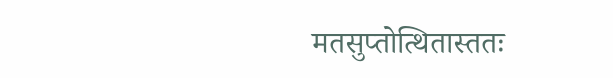मतसुप्तोत्थितास्ततः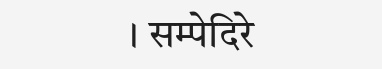। सम्पेदिरे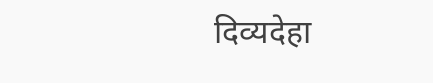दिव्यदेहा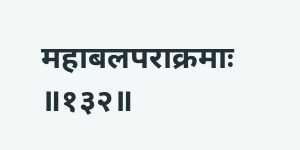महाबलपराक्रमाः ॥१३२॥